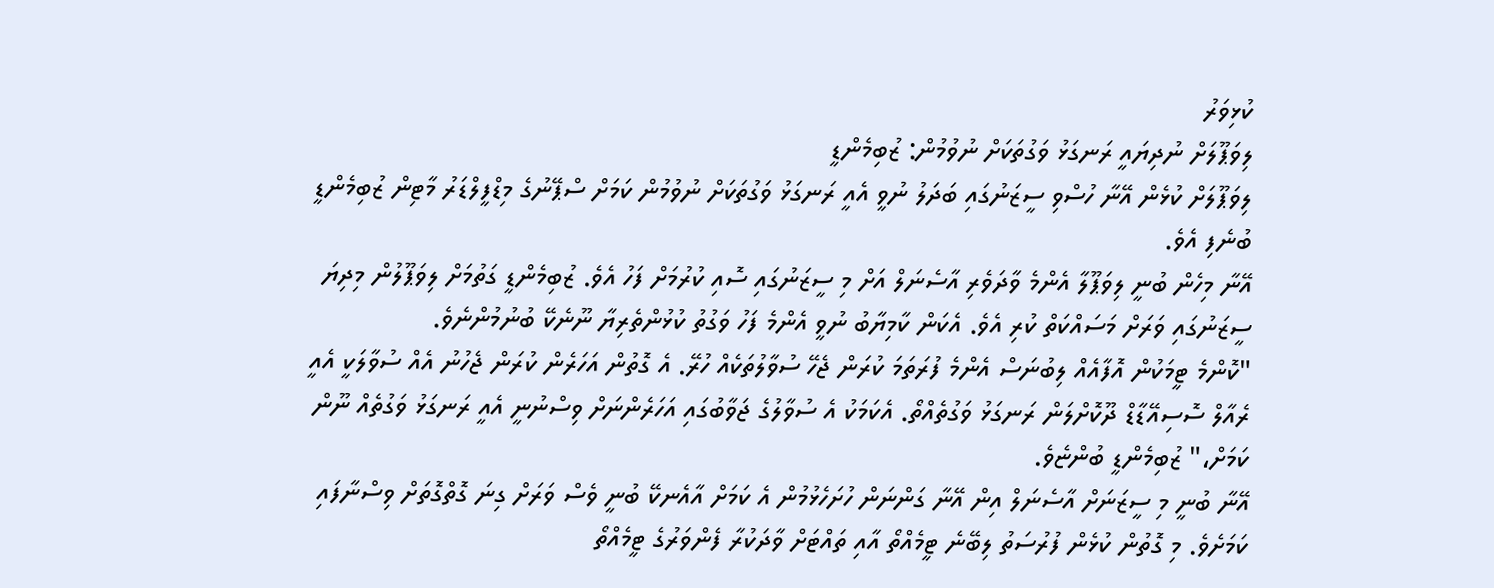ކުޅިވަރު
ލިވަޕޫލަށް ނުދިޔައީ ރަނގަޅު ވަގުތަކަށް ނުވުމުން: ޒުބިމެންޑީ
ލިވަޕޫލަށް ކުޅެން އޭނާ ހުސްވި ސީޒަނުގައި ބަދަލު ނުވީ އެއީ ރަނގަޅު ވަގުތަކަށް ނުވުމުން ކަމަށް ސްޕޭނުގެ މިޑްފީލްޑަރު މާޓިން ޒުބިމެންޑީ ބުނެފި އެވެ.
އޭނާ މިހެން ބުނީ ލިވަޕޫލާ އެންމެ ވާދަވެރި އާސެނަލް އަށް މި ސީޒަނުގައި ސޮއި ކުރުމަށް ފަހު އެވެ. ޒުބިމެންޑީ ގަތުމަށް ލިވަޕޫލުން މިދިޔަ ސީޒަނުގައި ވަރަށް މަސައްކަތް ކުރި އެވެ. އެކަން ކާމިޔާބު ނުވީ އެންމެ ފަހު ވަގުތު ކުޅުންތެރިޔާ ނޫނެކޭ ބުނުމުންނެވެ.
"ކޮންމެ ޓީމަކުން އޮފާއެއް ލިބުނަސް އެންމެ ފުރަތަމަ ކުރަން ޖެހޭ ސުވާލުތަކެއް ހުރޭ. އެ ގޮތުން އަހަރެން ކުރަން ޖެހުނު އެއް ސުވާލަކީ އެއީ ރެއާލް ސޮސިއޭޑާޑް ދޫކޮށްލަން ރަނގަޅު ވަގުތެއްތޯ. އެކަމަކު އެ ސުވާލުގެ ޖަވާބުގައި އަހަރެންނަށް ވިސްނުނީ އެއީ ރަނގަޅު ވަގުތެއް ނޫން ކަމަށް،" ޒުބިމެންޑީ ބުންޏެވެ.
އޭނާ ބުނީ މި ސީޒަނަށް އާސެނަލް އިން އޭނާ ގަންނަން ހުށަހެޅުމުން އެ ކަމަށް އާއެނކޭ ބުނީ ވެސް ވަރަށް ގިނަ ގޮތްގޮތަށް ވިސްނާފައި ކަމަށެވެ. މި ގޮތުން ކުޅެން ފުރުސަތު ލިބޭނެ ޓީމެއްތޯ އާއި ތައްޓަށް ވާދަކުރާ ފެންވަރުގެ ޓީމެއްތޯ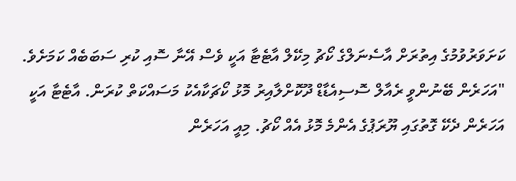ކަށަވަރުވުމުގެ އިތުރަށް އާސެނަލްގެ ކޯޗު މިކޭލް އާޓެޓާ އަކީ ވެސް އޭނާ ސޮއި ކުރި ސަބަބެއް ކަމަށެވެ.
"އަހަރެން ބޭނުންވީ ރެއާލް ސޮސިއެޑާޑް ދޫކޮށްލާއިރު މޮޅު ކޯޗަކާއެކު މަސައްކަތް ކުރަން. އާޓެޓާ އަކީ އަހަރެން ދެކޭ ގޮތުގައި ޔޫރަޕުގެ އެންމެ މޮޅު އެއް ކޯޗު. މިއީ އަހަރެން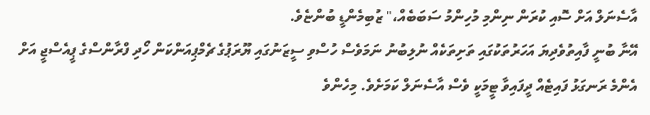އާސެނަލް އަށް ސޮއި ކުރަން ނިންމި މުހިންމު ސަބަބެއް،" ޒުބިމެންޑީ ބުންޏެވެ.
އޭނާ ބުނީ ފާއިތުވެދިޔަ އަހަރުތަކުގައި ތަށިތަކެއް ނުލިބުނު ނަމަވެސް ހުސްވި ސީޒަނުގައި ޔޫރަޕުގެ ޗެމްޕިއަންކަން ހޯދި ފްރާންސްގެ ޕީއެސްޖީ އަށް އެންމެ ރަނގަޅު ފައިޓެއް ދީފައިވާ ޓީމަކީ ވެސް އާސެނަލް ކަމަށެވެ. މިހެންވެ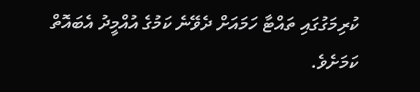ކުރިމަގުގައި ތައްޓާ ހަމައަށް ދެވޭނެ ކަމުގެ އުއްމީދު އެބައޮތް ކަމަށެވެ.